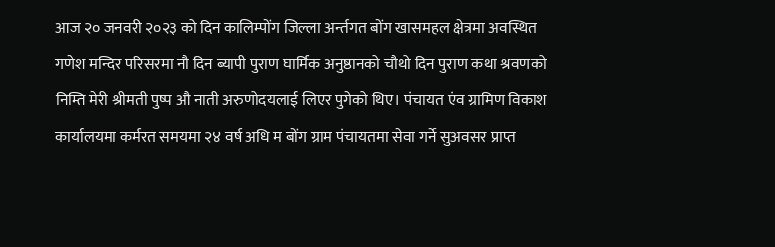आज २० जनवरी २०२३ को दिन कालिम्पोंग जिल्ला अर्न्तगत बोंग खासमहल क्षेत्रमा अवस्थित गणेश मन्दिर परिसरमा नौ दिन ब्यापी पुराण घार्मिक अनुष्ठानको चौथो दिन पुराण कथा श्रवणको निम्ति मेरी श्रीमती पुष्प औ नाती अरुणोदयलाई लिएर पुगेको थिए। पंचायत एंव ग्रामिण विकाश कार्यालयमा कर्मरत समयमा २४ वर्ष अधि म बोंग ग्राम पंचायतमा सेवा गर्ने सुअवसर प्राप्त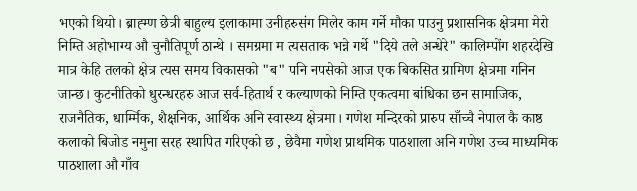भएको थियो। ब्राह्म्ण छेत्री बाहुल्य इलाकामा उनीहरुसंग मिलेर काम गर्ने मौका पाउनु प्रशासनिक क्षेत्रमा मेरो निम्ति अहोभाग्य औ चुनौतिपूर्ण ठान्थे । समग्रमा म त्यसताक भन्ने गर्थे "दिये तले अन्धेरे" कालिम्पोंग शहरदेखि मात्र केहि तलको क्षेत्र त्यस समय विकासको "ब" पनि नपसेको आज एक बिकसित ग्रामिण क्षेत्रमा गनिन जान्छ। कुटनीतिको धुरन्धरहरु आज सर्व-हितार्थ र कल्याणको निम्ति एकत्वमा बांधिका छन सामाजिक, राजनैतिक, धार्म्मिक, शैक्षनिक, आर्थिक अनि स्वास्थ्य क्षेत्रमा। गणेश मन्दिरको प्रारुप साँच्चै नेपाल कै काष्ठ कलाको बिजोड नमुना सरह स्थापित गरिएको छ , छेवैमा गणेश प्राथमिक पाठशाला अनि गणेश उच्च माध्यमिक पाठशाला औ गाँव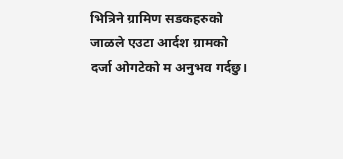भित्रिने ग्रामिण सडकहरुको जाळले एउटा आर्दश ग्रामको दर्जा ओगटेको म अनुभव गर्दछु।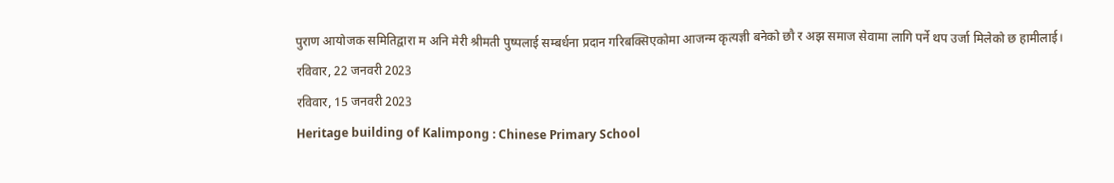पुराण आयोजक समितिद्वारा म अनि मेरी श्रीमती पुष्पलाई सम्बर्धना प्रदान गरिबक्सिएकोमा आजन्म कृत्यज्ञी बनेको छौ र अझ समाज सेवामा लागि पर्ने थप उर्जा मिलेको छ हामीलाई।
रविवार, 22 जनवरी 2023
रविवार, 15 जनवरी 2023
Heritage building of Kalimpong : Chinese Primary School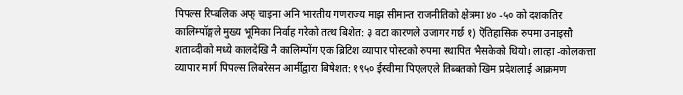पिपल्स रिप्बलिक अफ् चाइना अनि भारतीय गणराज्य माझ सीमान्त राजनीतिको क्षेत्रमा ४० -५० को दशकतिर कालिम्पॉङ्गले मुख्य भूमिका निर्वाह गरेको तत्थ बिशेत: ३ वटा कारणले उजागर गर्छ १) ऎतिहासिक रुपमा उनाइसौ शताव्दीको मध्ये कालदेखि नै कालिम्पोंग एक ब्रिटिश व्यापार पोस्टको रुपमा स्थापित भैसकेको थियो। लात्हा -कोलकत्ता व्यापार मार्ग पिपल्स लिबरेसन आर्मीद्वारा बिषेशत: १९५० ईस्वीमा पिएलएले तिब्बतको खिम प्रदेशलाई आक्रमण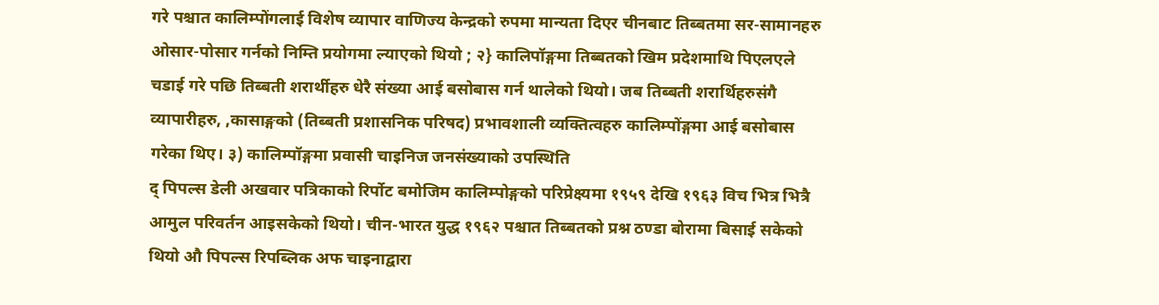गरे पश्चात कालिम्पोंगलाई विशेष व्यापार वाणिज्य केन्द्रको रुपमा मान्यता दिएर चीनबाट तिब्बतमा सर-सामानहरु ओसार-पोसार गर्नको निम्ति प्रयोगमा ल्याएको थियो ; २} कालिपॉङ्गमा तिब्बतको खिम प्रदेशमाथि पिएलएले चडाई गरे पछि तिब्बती शरार्थीहरु धेरै संख्या आई बसोबास गर्न थालेको थियो। जब तिब्बती शरार्थिहरुसंगै व्यापारीहरु, ,कासाङ्गको (तिब्बती प्रशासनिक परिषद) प्रभावशाली व्यक्तित्वहरु कालिम्पोंङ्गमा आई बसोबास गरेका थिए। ३) कालिम्पॉङ्गमा प्रवासी चाइनिज जनसंख्याको उपस्थिति
द् पिपल्स डेली अखवार पत्रिकाको रिर्पोट बमोजिम कालिम्पोङ्गको परिप्रेक्ष्यमा १९५९ देखि १९६३ विच भित्र भित्रै आमुल परिवर्तन आइसकेको थियो। चीन-भारत युद्ध १९६२ पश्चात तिब्बतको प्रश्न ठण्डा बोरामा बिसाई सकेको थियो औ पिपल्स रिपब्लिक अफ चाइनाद्वारा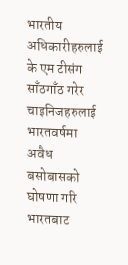भारतीय अधिकारीहरुलाई के एम टीसंग साँठगाँठ गरेर चाइनिजहरुलाई भारतवर्षमा अवैध बसोबासको घोषणा गरि भारतबाट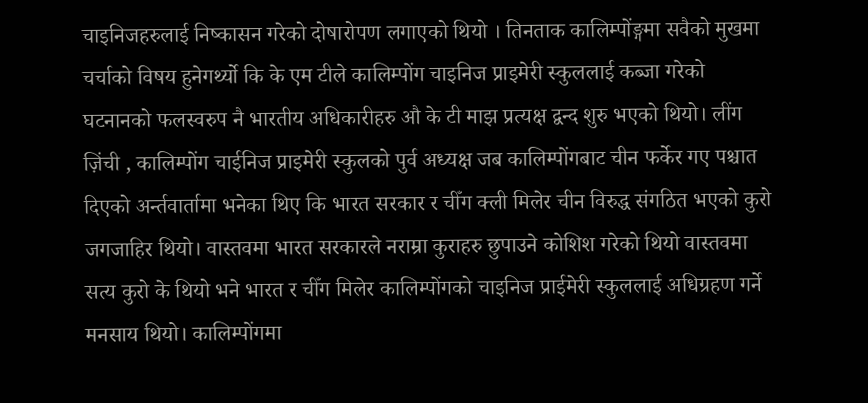चाइनिजहरुलाई निष्कासन गरेको दोषारोपण लगाएको थियो । तिनताक कालिम्पोंङ्गमा सवैको मुखमा चर्चाको विषय हुनेगर्थ्यो कि के एम टीले कालिम्पोंग चाइनिज प्राइमेरी स्कुललाई कब्जा गरेको घटनानको फलस्वरुप नै भारतीय अधिकारीहरु औ के टी माझ प्रत्यक्ष द्वन्द शुरु भएको थियो। लींग ज़िंची , कालिम्पोंग चाईनिज प्राइमेरी स्कुलको पुर्व अध्यक्ष जब कालिम्पोंगबाट चीन फर्केर गए पश्चात दिएको अर्न्तवार्तामा भनेका थिए कि भारत सरकार र चीँग क्ली मिलेर चीन विरुद्ध संगठित भएको कुरो जगजाहिर थियो। वास्तवमा भारत सरकारले नराम्रा कुराहरु छुपाउने कोशिश गरेको थियो वास्तवमा सत्य कुरो के थियो भने भारत र चीँग मिलेर कालिम्पोंगको चाइनिज प्राईमेरी स्कुललाई अधिग्रहण गर्ने मनसाय थियो। कालिम्पोंगमा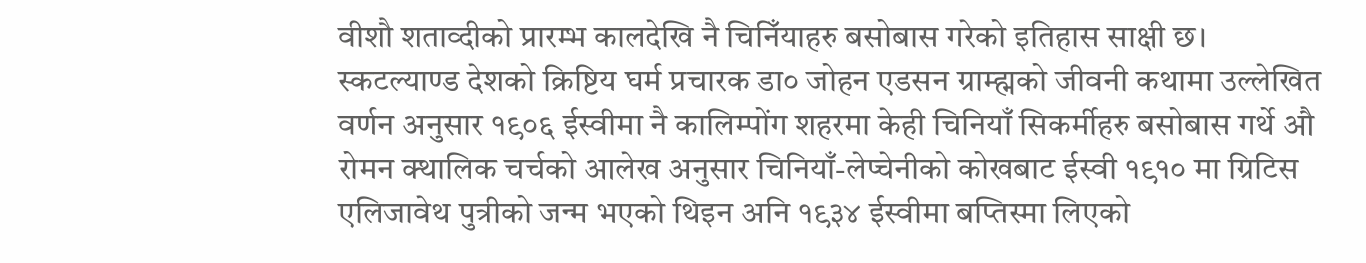वीशौ शताव्दीको प्रारम्भ कालदेखि नै चिनिँयाहरु बसोबास गरेको इतिहास साक्षी छ। स्कटल्याण्ड देशको क्रिष्टिय घर्म प्रचारक डा० जोहन एडसन ग्राम्ह्मको जीवनी कथामा उल्लेखित वर्णन अनुसार १९०६ ईस्वीमा नै कालिम्पोंग शहरमा केही चिनियाँ सिकर्मीहरु बसोबास गर्थे औ रोमन क्थालिक चर्चको आलेख अनुसार चिनियाँ-लेप्चेनीको कोखबाट ईस्वी १९१० मा ग्रिटिस एलिजावेथ पुत्रीको जन्म भएको थिइन अनि १९३४ ईस्वीमा बप्तिस्मा लिएको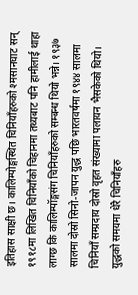इतिहास साक्षी छ। कालिम्पोङ्गस्थित चिनियाँहरुको श्मसानघाट सन् १९१८मा लिखित चिनियाँको चिहानमा तथ्यबाट पनि हामीलाई थाहा लाग्छ कि कालिम्पॉङ्गसंग चिनियाँहरुको सम्बन्ध थियो भन्ने। १९३७ सालमा दोस्रो सिनो-जापन युद्ध पछि भारतवर्षमा १९४४ सालमा चिनियाँ सम्प्रदाय दोस्रो वृहत संख्यामा पलायन भैसकेको थियो। युद्धको समयमा धेरै चिनियाँहरु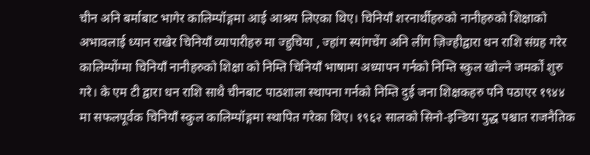चीन अनि बर्माबाट भागेर कालिम्पॉङ्गमा आई आश्रय लिएका थिए। चिनियाँ शरनार्थीहरुको नानीहरुको शिक्षाको अभावलाई ध्यान राखेर चिनियाँ व्यापारीहरु मा ज्हुचिया , ज्हांग स्यांगचेंग अनि लींग ज़िज्हीद्वारा धन राशि संग्रह गरेर कालिम्पोंग्मा चिनियाँ नानीहरुको शिक्षा को निम्ति चिनियाँ भाषामा अध्यापन गर्नको निम्ति स्कुल खोल्ने जमर्कों शुरु गरे। के एम टी द्वारा धन राशि साथै चीनबाट पाठशाला स्थापना गर्नको निम्ति दुई जना शिक्षकहरु पनि पठाएर १९४४ मा सफलपूर्वक चिनियाँ स्कुल कालिम्पॉङ्गमा स्थापित गरेका थिए। १९६२ सालको सिनो-इन्डिया युद्ध पश्चात राजनैतिक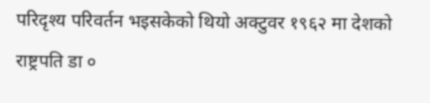परिदृश्य परिवर्तन भइसकेको थियो अक्टुवर १९६२ मा देशको राष्ट्रपति डा ०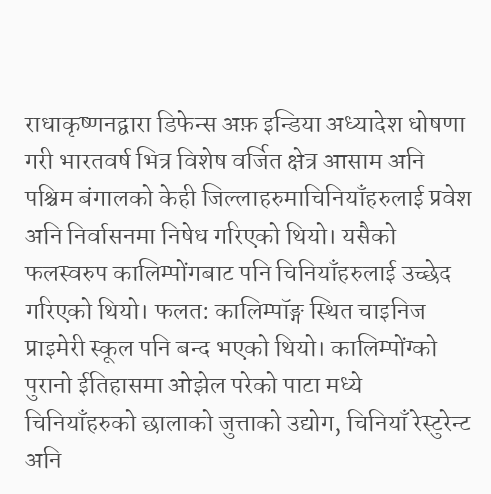राधाकृष्णनद्वारा डिफेन्स अफ़ इन्डिया अध्यादेश धोषणा गरी भारतवर्ष भित्र विशेष वर्जित क्षेत्र आसाम अनि पश्चिम बंगालको केही जिल्लाहरुमाचिनियाँहरुलाई प्रवेश अनि निर्वासनमा निषेध गरिएको थियो। यसैको फलस्वरुप कालिम्पोंगबाट पनि चिनियाँहरुलाई उच्छेद गरिएको थियो। फलत: कालिम्पॉङ्ग स्थित चाइनिज प्राइमेरी स्कूल पनि बन्द भएको थियो। कालिम्पोंग्को पुरानो ईतिहासमा ओझेल परेको पाटा मध्ये चिनियाँहरुको छालाको जुत्ताको उद्योग, चिनियाँ रेस्टुरेन्ट अनि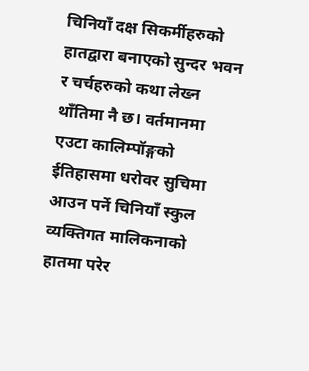चिनियाँ दक्ष सिकर्मीहरुको हातद्वारा बनाएको सुन्दर भवन र चर्चहरुको कथा लेख्न थाँतिमा नै छ। वर्तमानमा एउटा कालिम्पॉङ्गको ईतिहासमा धरोवर सुचिमा आउन पर्ने चिनियाँ स्कुल व्यक्तिगत मालिकनाको हातमा परेर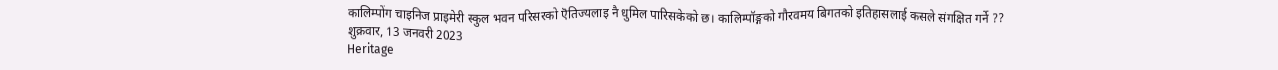कालिम्पोंग चाइनिज प्राइमेरी स्कुल भवन परिसरको ऎतिज्यलाइ नै धुमिल पारिसकेको छ। कालिम्पॉङ्गको गौरवमय बिगतको इतिहासलाई कसले संगक्षित गर्ने ??
शुक्रवार, 13 जनवरी 2023
Heritage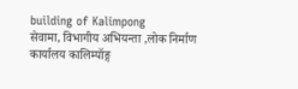building of Kalimpong
सेवामा, विभागीय अभियन्ता ,लोक निर्माण कार्यालय कालिम्पॉङ्ग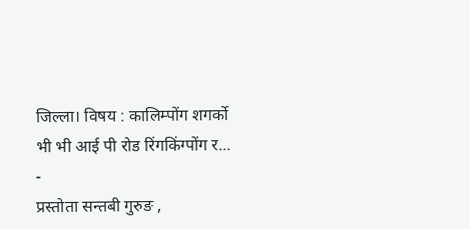जिल्ला। विषय : कालिम्पोंग शगर्को भी भी आई पी रोड रिंगकिंग्पोंग र...
-
प्रस्तोता सन्तबी गुरुङ ,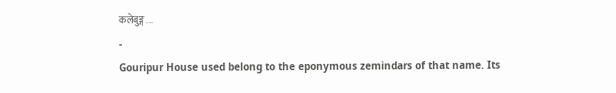कलेबुङ्ग ...
-
Gouripur House used belong to the eponymous zemindars of that name. Its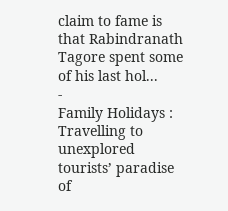claim to fame is that Rabindranath Tagore spent some of his last hol...
-
Family Holidays : Travelling to unexplored tourists’ paradise of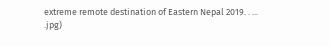extreme remote destination of Eastern Nepal 2019. . ...
.jpg)